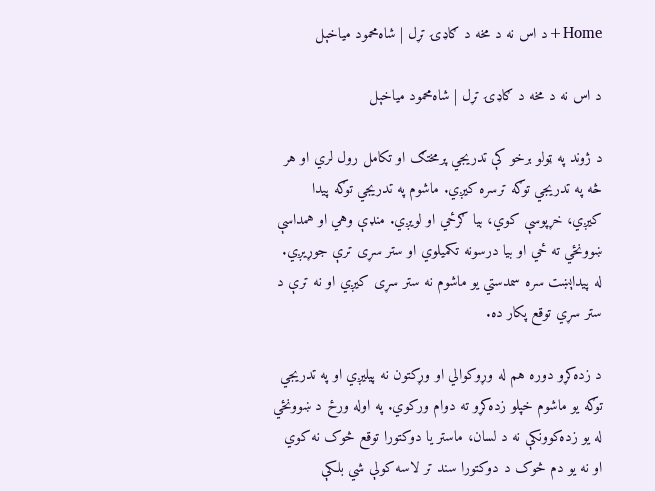Home+د اس نه د مخه د ګاډۍ تړل | شاه‌محمود میاخېل

د اس نه د مخه د ګاډۍ تړل | شاه‌محمود میاخېل

د ژوند په ټولو برخو کې تدریجي پرمختګ او تکامل رول لري او هر څه په تدریجي توګه ترسره کیږي. ماشوم په تدریجي توګه پیدا کیږي، خړپوسې کوي، بیا ګرځي او لویږي. منډې وهي او همداسې ښوونځي ته ځي او بیا درسونه تکمیلوي او ستر سړی ترې جوړيږي. له پیداېښت سره سمدستي یو ماشوم نه ستر سړی کیږي او نه ترې د ستر سړي توقع پکار ده.

د زده‌کړو دوره هم له وړوکوالي او وړکتون نه پیلیږي او په تدریجي توګه یو ماشوم خپلو زده‌کړو ته دوام ورکوي. په اوله ورځ د ښوونځي له یو زده‌کوونکې نه د لسان، ماستر یا دوکتورا توقع څوک نه کوي او نه یو دم څوک د دوکتورا سند تر لاسه کولې شي بلکې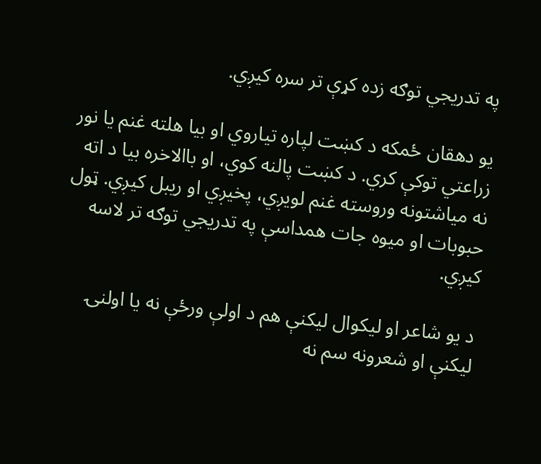په تدریجي توګه زده کړې تر سره کیږي.

یو دهقان ځمکه د کښت لپاره تیاروي او بیا هلته غنم یا نور زراعتي توکې کري. د کښت پالنه کوي، او باالاخره بیا د اته نه میاشتونه وروسته غنم لویږي، پخیږي او ریبل کیږي. ټول حبوبات او میوه جات همداسې په تدریجي توګه تر لاسه کیږي.

د یو شاعر او لیکوال لیکنې هم د اولې ورځې نه یا اولنۍ لیکنې او شعرونه سم نه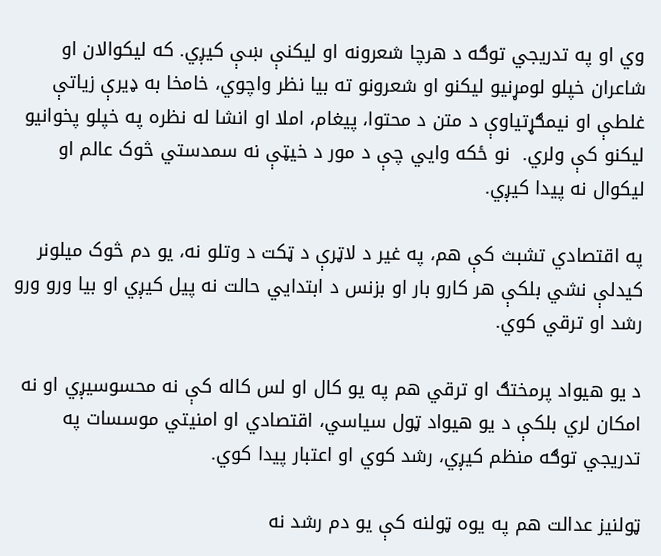وي او په تدریجي توګه د هرچا شعرونه او لیکنې ښې کیږي. که لیکوالان او شاعران خپلو لومړنیو لیکنو او شعرونو ته بیا نظر واچوي، خامخا به ډیرې زیاتې غلطې او نیمګړتیاوې د متن د محتوا، پیغام، املا او انشا له نظره په خپلو پخوانیو لیکنو کې ولري.  نو ځکه وایي چې د مور د خیټې نه سمدستي څوک عالم او لیکوال نه پیدا کیږي.

په اقتصادي تشبث کې هم، په غیر د لاټرې د ټکت د وتلو نه، یو دم څوک میلونر کیدلې نشي بلکې هر کارو بار او بزنس د ابتدایي حالت نه پیل کیږي او بیا ورو ورو رشد او ترقي کوي.

د یو هیواد پرمختګ او ترقي هم په یو کال او لس کاله کې نه محسوسیږي او نه امکان لري بلکې د یو هیواد ټول سیاسي، اقتصادي او امنیتي موسسات په تدریجي توګه منظم کیږي، رشد کوي او اعتبار پیدا کوي.

ټولنیز عدالت هم په یوه ټولنه کې یو دم رشد نه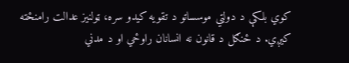کوي بلکې د دولتي موسساتو د تقویه کیدو سره، ټولنیز عدالت رامنځته کیږي. د ځنګل د قانون نه انسانان راوځي او د مدني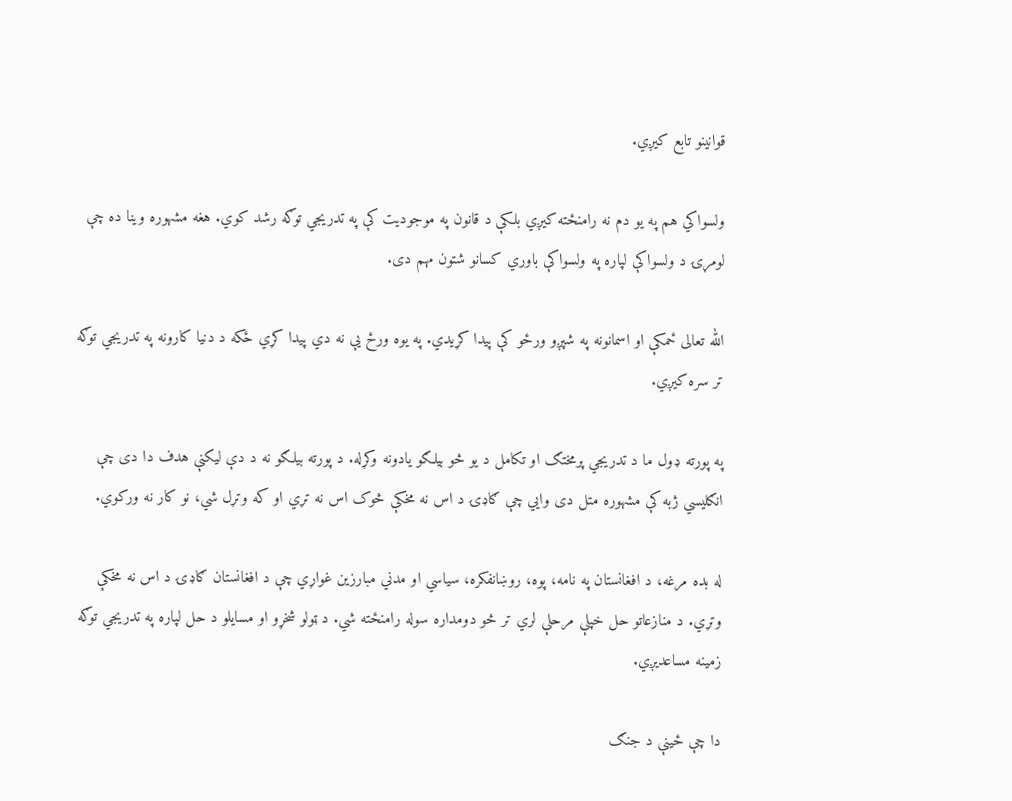قوانینو تابع کیږي.

ولسواکي هم په یو دم نه رامنځته کیږي بلکې د قانون په موجودیت کې په تدریجي توګه رشد کوي. هغه مشهوره وینا ده چې لومړۍ د ولسواکې لپاره په ولسواکې باوري کسانو شتون مهم دی.

الله تعالی ځمکې او اسمانونه په شپږو ورځو کې پیدا کړیدي. په یوه ورځ یې نه دي پیدا کړي ځکه د دنیا کارونه په تدریجي توګه تر سره کیږي.

په پورته ډول ما د تدریجي پرمختګ او تکامل د یو څو بیلګو یادونه وکړله. د پورته بیلګو نه د دې لیکنې هدف دا دی چې انګلیسي ژبه کې مشهوره متل دی وایي چې ګاډۍ د اس نه مخکې څوک اس نه تړي او که وتړل شي،‌ نو کار نه ورکوي.

له بده مرغه، د افغانستان په نامه، پوه، روښانفکره، سیاسي او مدني مبارزین غواړي چې د افغانستان ګاډۍ د اس نه مخکې وتړي. د منازعاتو حل خپلې مرحلې لري تر څو دومداره سوله رامنځته شي. د ټولو شخړو او مسایلو د حل لپاره په تدریجي توګه  زمینه مساعدیږي.

دا چې ځینې د جنګ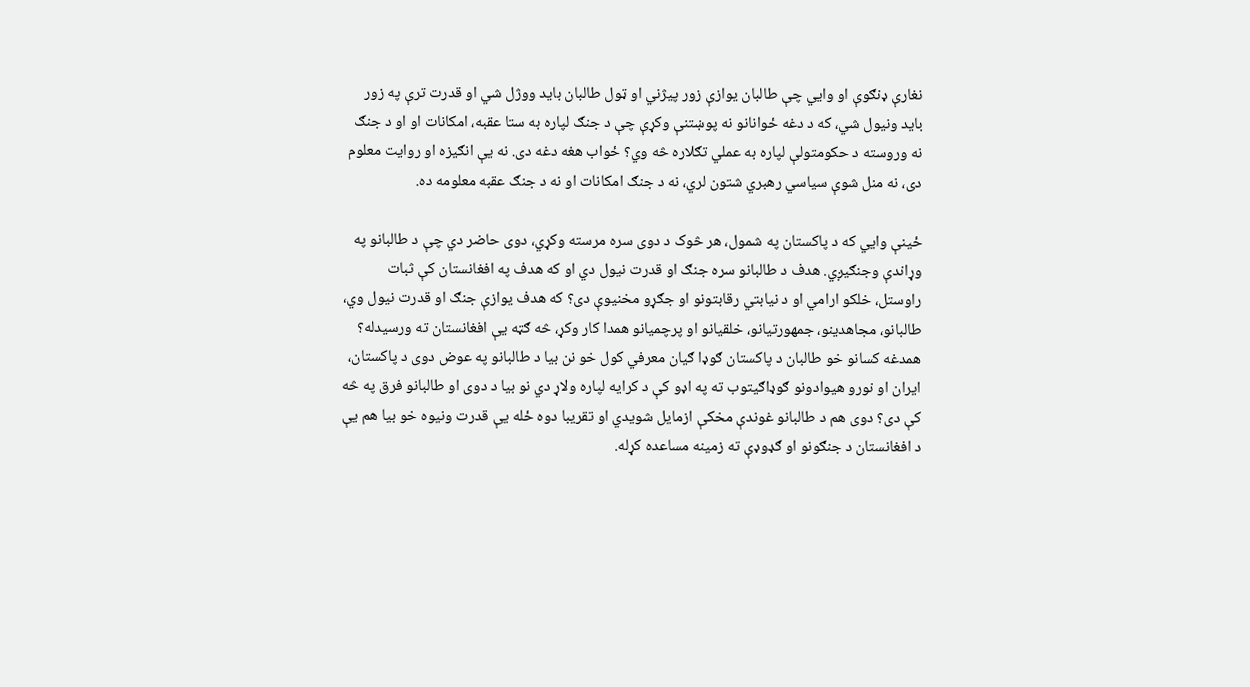نغارې ډنګوې او وایي چې طالبان یوازې زور پیژني او ټول طالبان باید ووژل شي او قدرت ترې په زور باید ونیول شي، که د دغه ځوانانو نه پوښتنې وکړې چې د جنګ لپاره به ستا عقبه، امکانات او او د جنګ نه وروسته د حکومتولې لپاره به عملي تګلاره څه وي؟ ځواب هغه دغه دی. نه یې انګیزه او روایت معلوم دی، نه منل شوې سیاسي رهبري شتون لري، نه د جنګ امکانات او نه د جنګ عقبه معلومه ده.

ځینې وایي که د پاکستان په شمول، هر څوک د دوی سره مرسته وکړي، دوی حاضر دي چې د طالبانو په وړاندې وجنګیږي. هدف د طالبانو سره جنګ او قدرت نیول دي او که هدف په افغانستان کې ثبات راوستل، خلکو ارامي او د نیابتي رقابتونو او جګړو مخنیوې دی؟ که هدف یوازې جنګ او قدرت نیول وي، طالبانو، مجاهدینو، جمهورتیانو، خلقیانو او پرچمیانو همدا کار وکړ، څه ګټه یې افغانستان ته ورسیدله؟ همدغه کسانو خو طالبان د پاکستان ګوډا ګیان معرفي کول خو نن بیا د طالبانو په عوض دوی د پاکستان، ایران او نورو هیوادونو ګوډاګیتوب ته په اډو کې د کرایه لپاره ولاړ دي نو بیا د دوی او طالبانو فرق په څه کې دی؟ دوی هم د طالبانو غوندې مخکې ازمایل شویدي او تقریبا دوه ځله یې قدرت ونیوه خو بیا هم یې د افغانستان د جنګونو او ګډوډې ته زمینه مساعده کړله.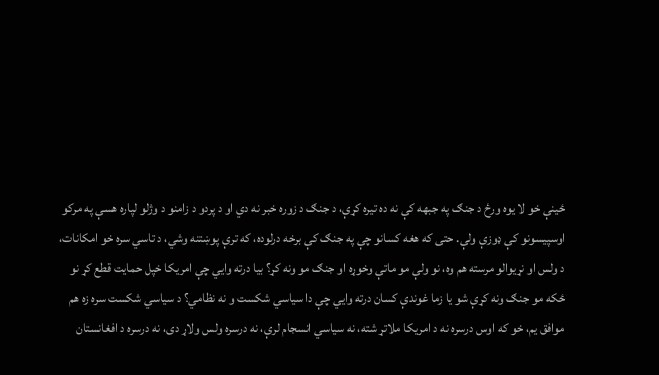ځینې خو لا یوه ورځ د جنګ په جبهه کې نه ده تیره کړې، د جنګ د زوره خبر نه دي او د پردو د زامنو د وژلو لپاره هسې په مرکو اوسپیسونو کې ډوزې ولې. حتی که هغه کسانو چې په جنګ کې برخه درلوده، که ترې پوښتنه وشي، د تاسي سره خو امکانات، د ولس او نړیوالو مرسته هم وه، نو ولې مو ماتې وخوړه او جنګ مو ونه کړ؟ بیا درته وایي چې امریکا خپل حمایت قطع کړ نو ځکه مو جنګ ونه کړې شو یا زما غوندې کسان درته وایي چې دا سیاسي شکست و نه نظامي؟ د سیاسي شکست سره زه هم موافق یم، خو که اوس درسره نه د امریکا ملاتړ شته، نه سیاسي انسجام لرې، نه درسره ولس ولاړ دی، نه درسره د افغانستان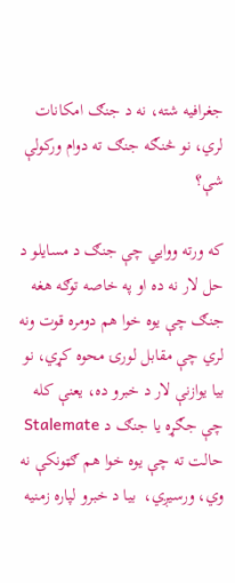جغرافیه شته، نه د جنګ امکانات لري، نو څنګه جنګ ته دوام ورکولې شې؟

که ورته ووایي چې جنګ د مسایلو د حل لار نه ده او په خاصه توګه هغه جنګ چې یوه خوا هم دومره قوت ونه لري چې مقابل لورۍ محوه کړي، نو بیا یوازنې لار د خبرو ده، یعنې کله چې جګړه یا جنګ د Stalemate  حالت ته چې یوه خوا هم ګټونکې نه وي، ورسیږي،  بیا د خبرو لپاره زمنیه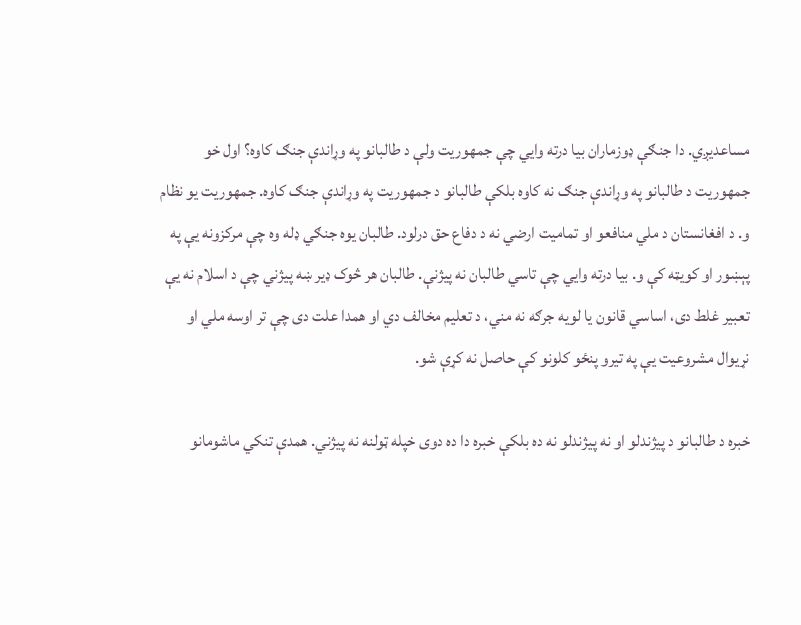مساعدیږي. دا جنګې ډوزماران بیا درته وایي چې جمهوریت ولې د طالبانو په وړاندې جنګ کاوه؟ اول خو جمهوریت د طالبانو په وړاندې جنګ نه کاوه بلکې طالبانو د جمهوریت په وړاندې جنګ کاوه. جمهوریت یو نظام و. د افغانستان د ملي منافعو او تمامیت ارضي نه د دفاع حق درلود. طالبان یوه جنګي ډله وه چې مرکزونه یې په پېښور او کویټه کې و. بیا درته وایي چې تاسي طالبان نه پیژنې. طالبان هر څوک ډیر ښه پیژني چې د اسلام نه یې تعبیر غلط دی، اساسي قانون یا لویه جرګه نه مني، د تعلیم مخالف دي او همدا علت دی چې تر اوسه ملي او نړیوال مشروعیت یې په تیرو پنځو کلونو کې حاصل نه کړې شو.

خبره د طالبانو د پیژندلو او نه پیژندلو نه ده بلکې خبره دا ده دوی خپله ټولنه نه پیژني. همدې تنکي ماشومانو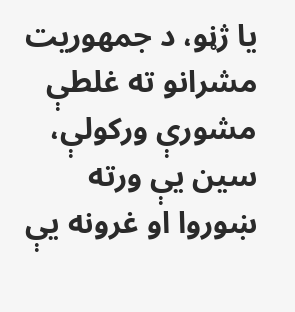یا ژڼو، د جمهوریت مشرانو ته غلطې مشورې ورکولې، سین یې ورته ښوروا او غرونه یې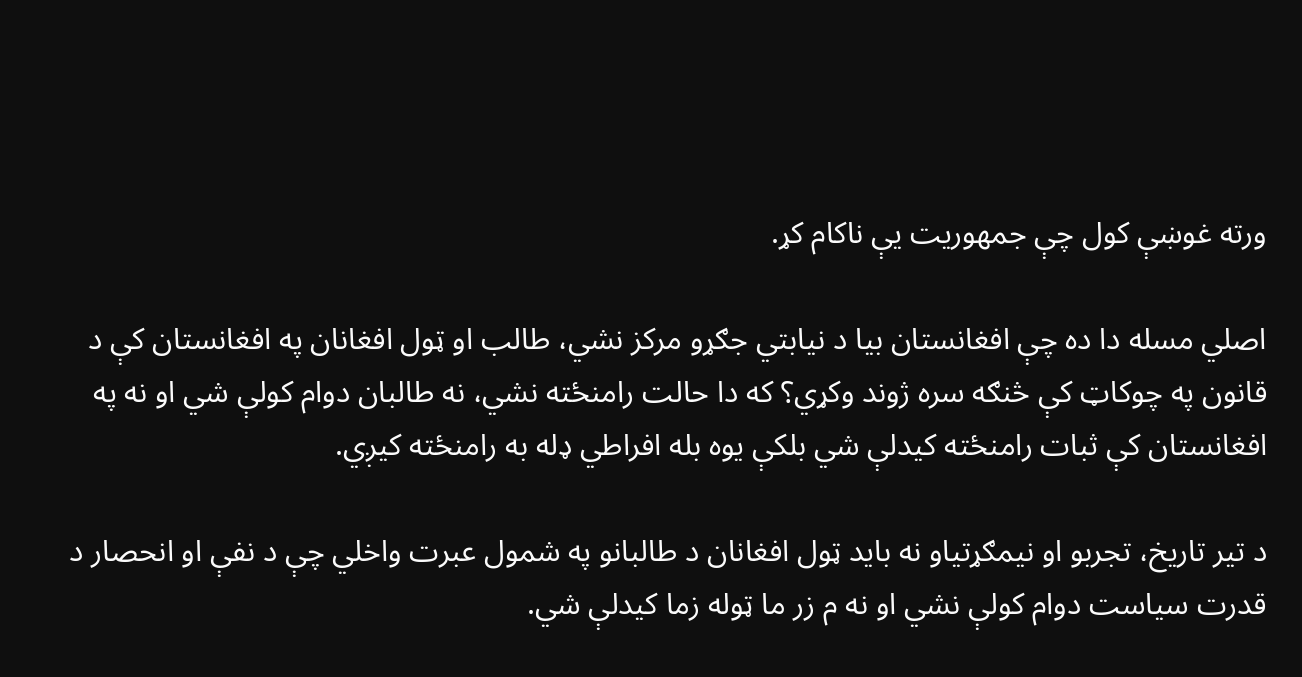ورته غوښې کول چې جمهوریت یې ناکام کړ.

اصلي مسله دا ده چې افغانستان بیا د نیابتي جګړو مرکز نشي، طالب او ټول افغانان په افغانستان کې د قانون په چوکاټ کې څنګه سره ژوند وکړي؟ که دا حالت رامنځته نشي، نه طالبان دوام کولې شي او نه په افغانستان کې ثبات رامنځته کیدلې شي بلکې یوه بله افراطي ډله به رامنځته کیږي.

د تیر تاریخ، تجربو او نیمګړتیاو نه باید ټول افغانان د طالبانو په شمول عبرت واخلي چې د نفې او انحصار د قدرت سیاست دوام کولې نشي او نه م زر ما ټوله زما کیدلې شي.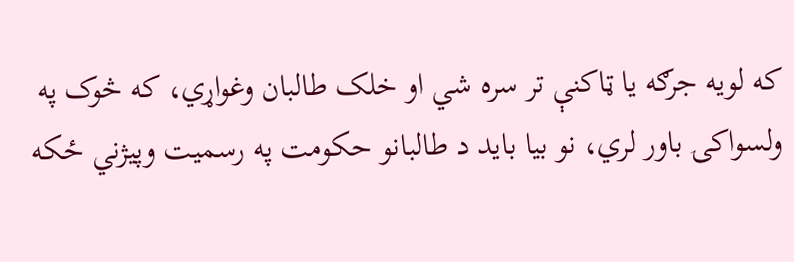که لویه جرګه یا ټاکنې تر سره شي او خلک طالبان وغواړي، که څوک په ولسواکۍ باور لري، نو بیا باید د طالبانو حکومت په رسمیت وپیژني ځکه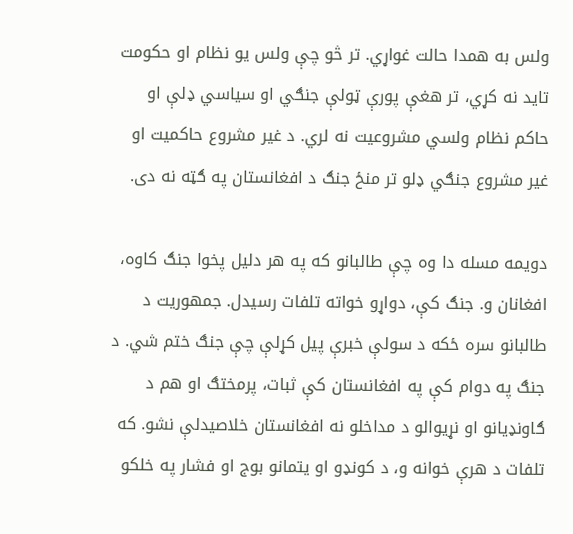ولس به همدا حالت غواړي. تر څو چې ولس یو نظام او حکومت تاید نه کړي، تر هغې پورې ټولې جنګي او سیاسي ډلې او حاکم نظام ولسي مشروعیت نه لري. د غیر مشروع حاکمیت او غیر مشروع جنګي ډلو تر منځ جنګ د افغانستان په ګټه نه دی.

دویمه مسله دا وه چې طالبانو که په هر دلیل پخوا جنګ کاوه، افغانان و. جنګ کې، دواړو خواته تلفات رسیدل. جمهوریت د طالبانو سره ځکه د سولې خبرې پیل کړلې چې جنګ ختم شي. د جنګ په دوام کې په افغانستان کې ثبات، پرمختګ او هم د ګاونډیانو او نړیوالو د مداخلو نه افغانستان خلاصیدلې نشو. که تلفات د هرې خوانه و، د کونډو او یتمانو بوج او فشار په خلکو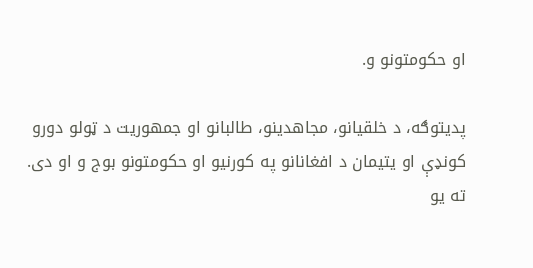او حکومتونو و.

پدیتوګه، د خلقیانو، مجاهدینو، طالبانو او جمهوریت د ټولو دورو کونډې او یتیمان د افغانانو په کورنیو او حکومتونو بوج و او دی. ته یو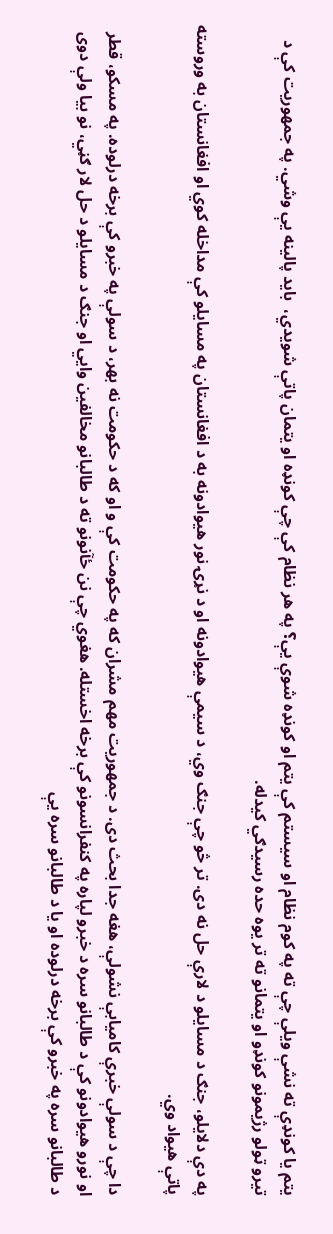یتم یا کونډې ته نشې ویلې چې ته په کوم نظام او سیستم کې یتم او کونډه شوې یې؟ په هر نظام کې چې کونډه او یتمان پاتې شویدي،  باید پالینه یې وشي. په جمهوریت کې د تیرو ټولو رژیمونو کونډو او یتمانو ته تر یوه حده رسیدګي کیدله.

په دې دلایلو، جنګ د مسایلو د لارې حل نه دی. تر څو چې جنګ وي، د سیمې هیوادونه او د نړۍ نور هیوادونه به د افغانستان په مسایلو کې مداخله کوي او افغانستان به وروسته پاتې هیواد وي.

دا چې د سولې خبرې کامیابې نشولې، هغه جدا بحث دی. د جمهوریت مهم مشران که په حکومت کې و او که د حکومت نه بهر، د سولې په خبرو کې برخه درلوده. په مسکو، قطر او نورو هیوادونو کې د طالبانو سره د خبرو لپاره په کنفرانسونو کې برخه اخستله. هغوي چې نن ځآنونو ته د طالبانو مخالفین وایي او جنګ د مسایلو د حل لار ګڼي، نو بیا ولې دوی د طالبانو سره په خبرو کې برخه درلوده او یا د طالبانو سره یې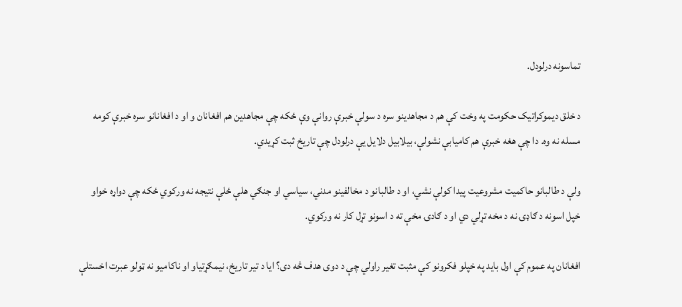تماسونه درلودل.

د خلق دیموکراتیک حکومت په وخت کې هم د مجاهدینو سره د سولې خبرې روانې وې ځکه چې مجاهدین هم افغانان و او د افغانانو سره خبرې کومه مسله نه وه. دا چې هغه خبرې هم کامیابې نشولې، بیلابیل دلایل یې درلودل چې تاریخ ثبت کړیدي.

ولې د طالبانو حاکمیت مشروعیت پیدا کولې نشي، او د طالبانو د مخالفینو مدني، سیاسي او جنګي هلې ځلې نتیجه نه ورکوي ځکه چې دواړه خواو خپل اسونه د ګاډۍ نه د مخه تړلي دي او د ګادۍ مخې ته د اسونو تړل کار نه ورکوي.

افغانان په عموم کې اول باید په خپلو فکرونو کې مثبت تغیر راولي چې د دوی هدف څه دی؟ ایا د تیر تاریخ، نیمګړتیاو او ناکامیو نه ټولو عبرت اخستلې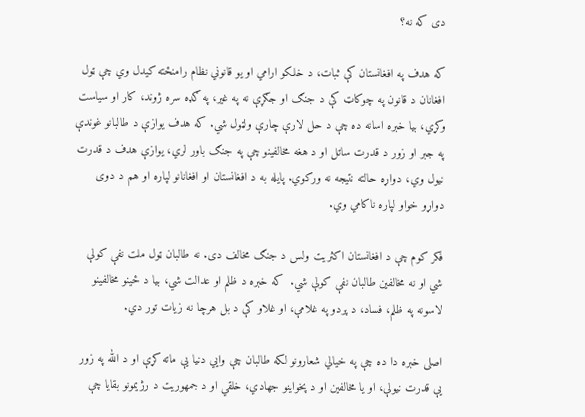دی که نه؟

که هدف په افغانستان کې ثبات، د خلکو ارامي او یو قانوني نظام رامنځته کیدل وي چې ټول افغانان د قانون په چوکاټ کې د جنګ او جګړې نه په غیر، په ګډه سره ژوند، کار او سیاست وکړي، بیا خبره اسانه ده چې د حل لارې چارې ولټول شي. که هدف یوازې د طالبانو غوندې په جبر او زور د قدرت ساتل او د هغه مخالفینو چې په جنګ باور لري، یوازې هدف د قدرت نیول وي، دواړه حالته نتیجه نه ورکوي. پایله به د افغانستان او افغانانو لپاره او هم د دوی دواړو خواو لپاره ناکامي وي.

فکر کوم چې د افغانستان اکثریت ولس د جنګ مخالف دی. نه طالبان ټول ملت نفې کولې شي او نه مخالفین طالبان نفې کولې شي.  که خبره د ظلم او عدالت شي، بیا د ځینو مخالفینو لاسونه په ظلم، فساد، د پردو په غلامې، او غلاو کې د بل هرچا نه زیات تور دي.

اصلی خبره دا ده چې په خیالي شعارونو لکه طالبان چې وایي دنیا یې ماته کړې او د الله په زور یې قدرت نیولې، او یا مخالفین او د پخواینو جهادي، خلقي او د جمهوریت د رژیمونو بقایا چې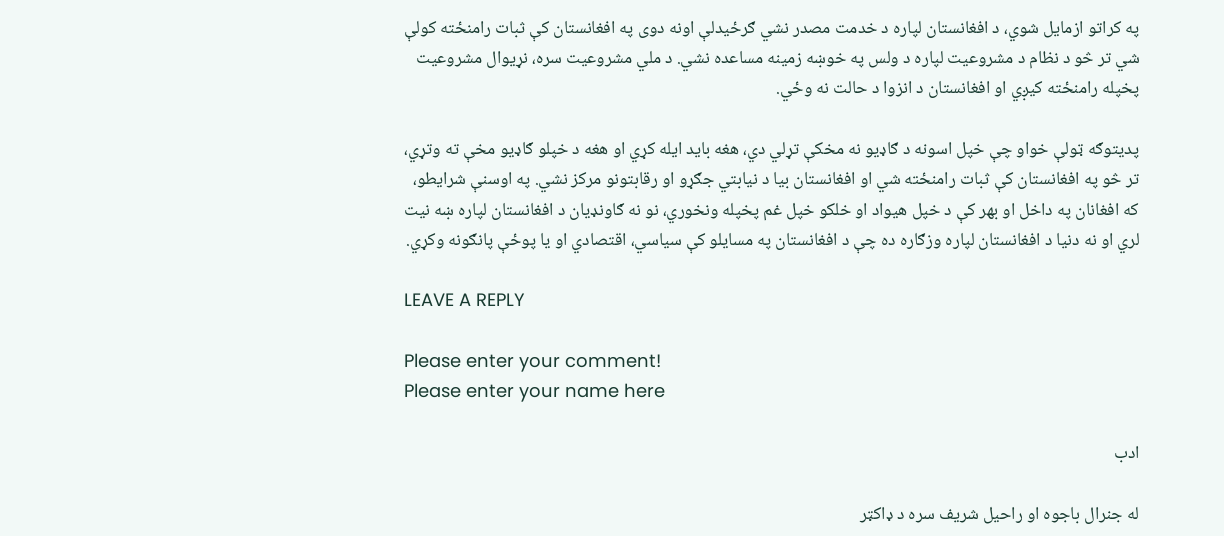په کراتو ازمایل شوي، د افغانستان لپاره د خدمت مصدر نشي ګرځیدلې اونه دوی په افغانستان کې ثبات رامنځته کولې شي تر څو د نظام د مشروعیت لپاره د ولس په خوښه زمینه مساعده نشي. د ملي مشروعیت سره، نړیوال مشروعیت پخپله رامنځته کیږي او افغانستان د انزوا د حالت نه وځي.

پدیتوګه ټولې خواو چې خپل اسونه د ګاډیو نه مخکې تړلي دي، هغه باید ایله کړي او هغه د خپلو ګاډیو مخې ته وتړي،‌ تر څو په افغانستان کې ثبات رامنځته شي او افغانستان بیا د نیابتي جګړو او رقابتونو مرکز نشي‌. په اوسنې شرایطو، که افغانان په داخل او بهر کې د خپل هیواد او خلکو خپل غم پخپله ونخوري، نو نه ګاونډیان د افغانستان لپاره ښه نیت لري او نه دنیا د افغانستان لپاره وزګاره ده چې د افغانستان په مسایلو کې سیاسي، اقتصادي او یا پوځې پانګونه وکړي.

LEAVE A REPLY

Please enter your comment!
Please enter your name here

ادب

له جنرال باجوه او راحیل شریف سره د ډاکټر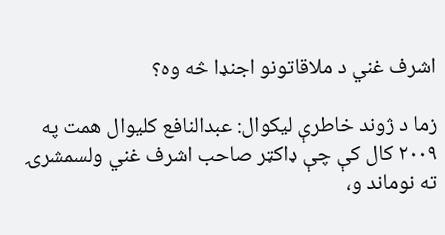اشرف غني د ملاقاتونو اجنډا څه وه؟

زما د ژوند خاطرې لیکوال: عبدالنافع کلیوال همت په ٢٠٠٩ کال کې چې ډاکټر صاحب اشرف غني ولسمشرۍ ته نوماند و،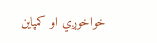خواخوږي او کمپاین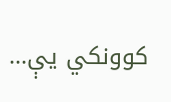کوونکي یې...